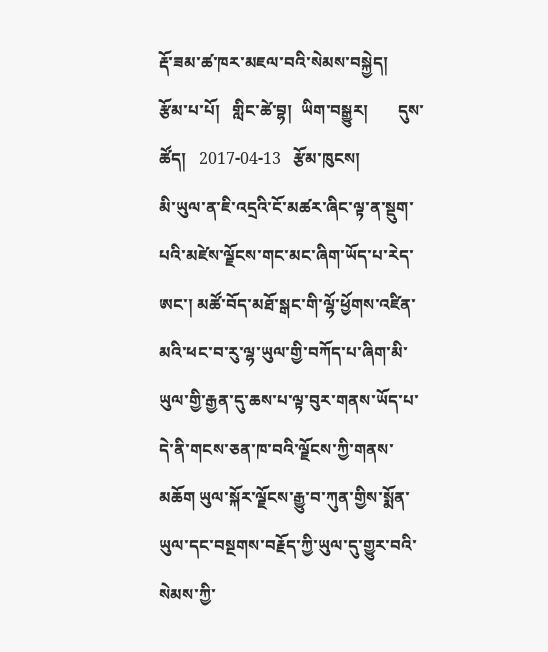རྡོ་ཟམ་ཚ་ཁར་མཇལ་བའི་སེམས་བསྐྱེད།
རྩོམ་པ་པོ།   གླིང་ཚེ་བྷ།  ཡིག་བསྒྱུར།       དུས་ཚོད།   2017-04-13   རྩོམ་ཁུངས།
མི་ཡུལ་ན་ཇི་འདྲའི་ངོ་མཚར་ཞིང་ལྟ་ན་སྡུག་པའི་མཛེས་ལྗོངས་གང་མང་ཞིག་ཡོད་པ་རེད་ཨང་། མཚོ་བོད་མཐོ་སྒང་གི་ལྷོ་ཕྱོགས་འཛིན་མའི་ཕང་བ་རུ་ལྷ་ཡུལ་གྱི་བཀོད་པ་ཞིག་མི་ཡུལ་གྱི་རྒྱན་དུ་ཆས་པ་ལྟ་བུར་གནས་ཡོད་པ་དེ་ནི་གངས་ཅན་ཁ་བའི་ལྗོངས་ཀྱི་གནས་མཆོག ཡུལ་སྐོར་ལྗོངས་རྒྱུ་བ་ཀུན་གྱིས་སྨོན་ཡུལ་དང་བསྔགས་བརྗོད་ཀྱི་ཡུལ་དུ་གྱུར་བའི་སེམས་ཀྱི་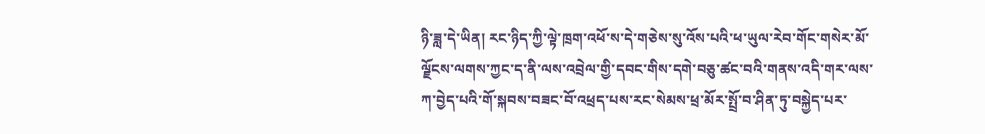ཉི་ཟླ་དེ་ཡིན། རང་ཉིད་ཀྱི་ལྟེ་ཁྲག་འཕོ་ས་དེ་གཅེས་སུ་འོས་པའི་ཕ་ཡུལ་རེབ་གོང་གསེར་མོ་ལྗོངས་ལགས་ཀྱང་ད་ནི་ལས་འབྲེལ་གྱི་དབང་གིས་དགེ་བཅུ་ཚང་བའི་གནས་འདི་གར་ལས་ཀ་བྱེད་པའི་གོ་སྐབས་བཟང་བོ་འཕྲད་པས་རང་སེམས་ཕྲ་མོར་སྤྲོ་བ་ཤིན་ཏུ་བསྐྱེད་པར་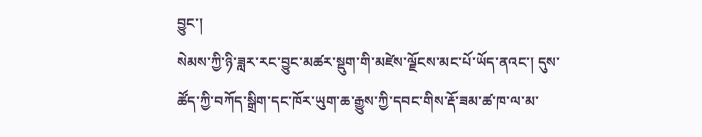བྱུང་།
སེམས་ཀྱི་ཉི་ཟླར་རང་བྱུང་མཚར་སྡུག་གི་མཛེས་ལྗོངས་མང་པོ་ཡོད་ནའང་། དུས་ཚོད་ཀྱི་བཀོད་སྒྲིག་དང་ཁོར་ཡུག་ཆ་རྒྱུས་ཀྱི་དབང་གིས་རྡོ་ཟམ་ཚ་ཁ་ལ་མ་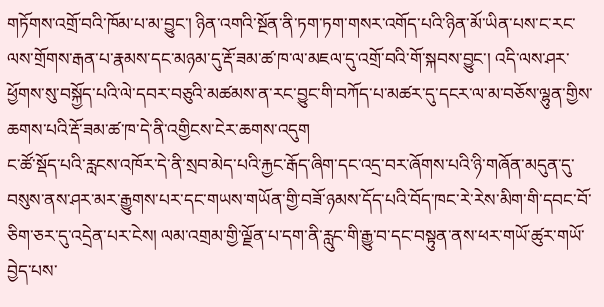གཏོགས་འགྲོ་བའི་ཁོམ་པ་མ་བྱུང་། ཉིན་འགའི་སྔོན་ནི་ཏག་ཏག་གསར་འགོད་པའི་ཉིན་མོ་ཡིན་པས་ང་རང་ལས་གྲོགས་རྒན་པ་རྣམས་དང་མཉམ་དུ་རྡོ་ཟམ་ཚ་ཁ་ལ་མཇལ་དུ་འགྲོ་བའི་གོ་སྐབས་བྱུང་། འདི་ལས་ཤར་ཕྱོགས་སུ་བསྐྱོད་པའི་ལེ་དབར་བཅུའི་མཚམས་ན་རང་བྱུང་གི་བཀོད་པ་མཚར་དུ་དངར་ལ་མ་བཅོས་ལྷུན་གྱིས་ཆགས་པའི་རྡོ་ཟམ་ཚ་ཁ་དེ་ནི་འགྱིངས་ངེར་ཆགས་འདུག
ང་ཚོ་སྡོད་པའི་རླངས་འཁོར་དེ་ནི་སྲབ་མེད་པའི་རྐྱང་རྒོད་ཞིག་དང་འདྲ་བར་ཞོགས་པའི་ཉི་གཞོན་མདུན་དུ་བསུས་ནས་ཤར་མར་རྒྱུགས་པར་དང་གཡས་གཡོན་གྱི་བཟོ་ཉམས་དོད་པའི་བོད་ཁང་རེ་རེས་མིག་གི་དབང་བོ་ཅིག་ཅར་དུ་འདྲེན་པར་ངེས། ལམ་འགྲམ་གྱི་ལྗོན་པ་དག་ནི་རླུང་གི་རྒྱུ་བ་དང་བསྟུན་ནས་ཕར་གཡོ་ཚུར་གཡོ་བྱེད་པས་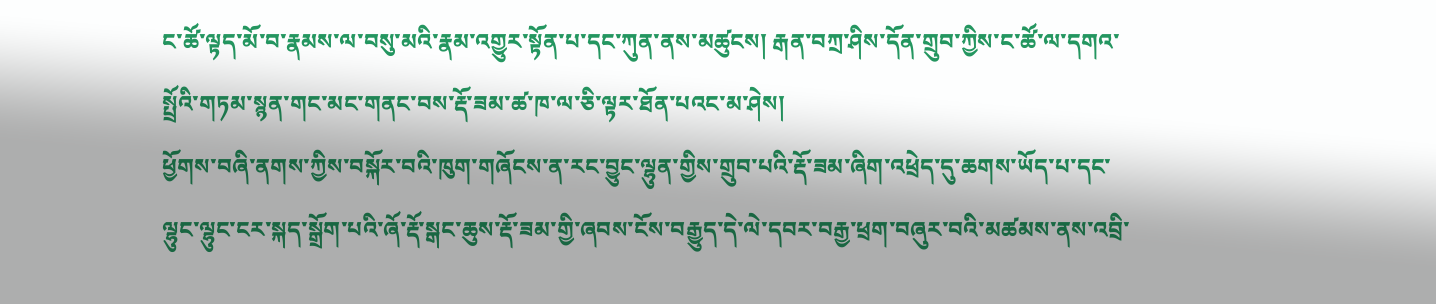ང་ཚོ་ལྟད་མོ་བ་རྣམས་ལ་བསུ་མའི་རྣམ་འགྱུར་སྟོན་པ་དང་ཀུན་ནས་མཚུངས། རྒན་བཀྲ་ཤིས་དོན་གྲུབ་ཀྱིས་ང་ཚོ་ལ་དགའ་སྤྲོའི་གཏམ་སྙན་གང་མང་གནང་བས་རྡོ་ཟམ་ཚ་ཁ་ལ་ཅི་ལྟར་ཐོན་པའང་མ་ཤེས།
ཕྱོགས་བཞི་ནགས་ཀྱིས་བསྐོར་བའི་ཁུག་གཞོངས་ན་རང་བྱུང་ལྷུན་གྱིས་གྲུབ་པའི་རྡོ་ཟམ་ཞིག་འཕྲེད་དུ་ཆགས་ཡོད་པ་དང་ལྷུང་ལྷུང་ངར་སྐད་སྒྲོག་པའི་ཞོ་རྡོ་སྒང་ཆུས་རྡོ་ཟམ་གྱི་ཞབས་ངོས་བརྒྱུད་དེ་ལེ་དབར་བརྒྱ་ཕྲག་བཞུར་བའི་མཚམས་ནས་འབྲི་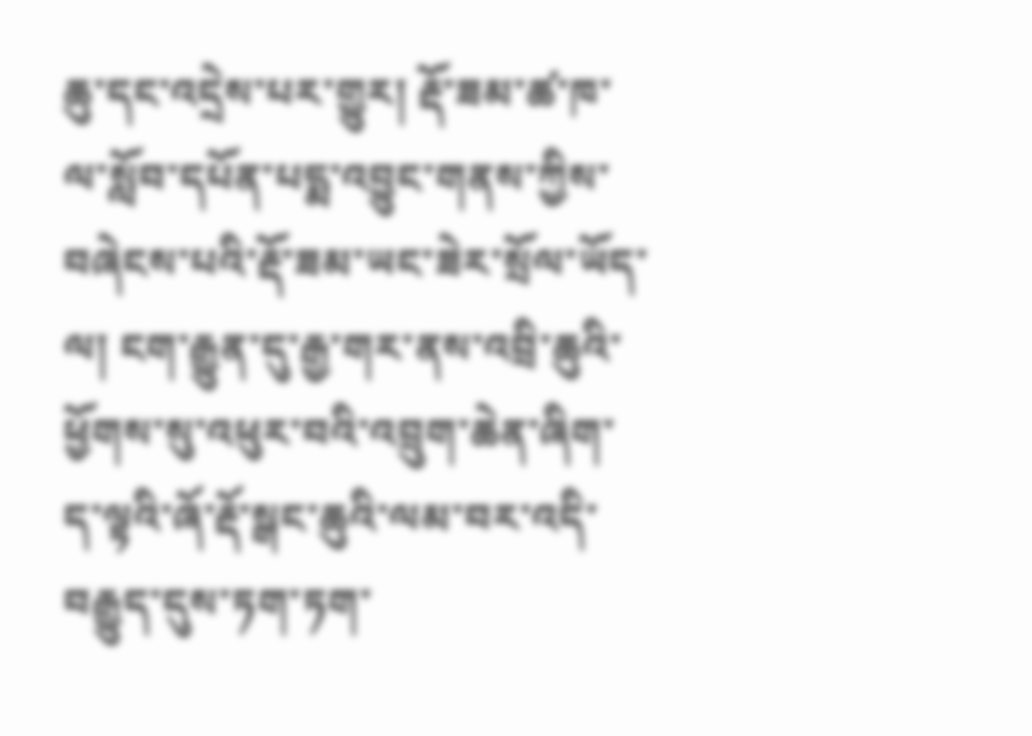ཆུ་དང་འདྲེས་པར་གྱུར། རྡོ་ཟམ་ཚ་ཁ་ལ་སློབ་དཔོན་པདྨ་འབྱུང་གནས་ཀྱིས་བཞེངས་པའི་རྡོ་ཟམ་ཡང་ཟེར་སྲོལ་ཡོད་ལ། ངག་རྒྱུན་དུ་རྒྱ་གར་ནས་འབྲི་ཆུའི་ཕྱོགས་སུ་འཕུར་བའི་འབྲུག་ཆེན་ཞིག་ད་ལྟའི་ཞོ་རྡོ་སྒང་ཆུའི་ལམ་བར་འདི་བརྒྱུད་དུས་ཏག་ཏག་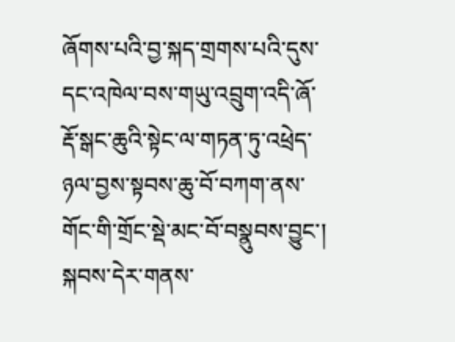ཞོགས་པའི་བྱ་སྐད་གྲགས་པའི་དུས་དང་འཁེལ་བས་གཡུ་འབྲུག་འདི་ཞོ་རྡོ་སྒང་ཆུའི་སྟེང་ལ་གཏན་ཏུ་འཕྲེད་ཉལ་བྱས་སྟབས་ཆུ་བོ་བཀག་ནས་གོང་གི་གྲོང་སྡེ་མང་བོ་བསྣུབས་བྱུང་། སྐབས་དེར་གནས་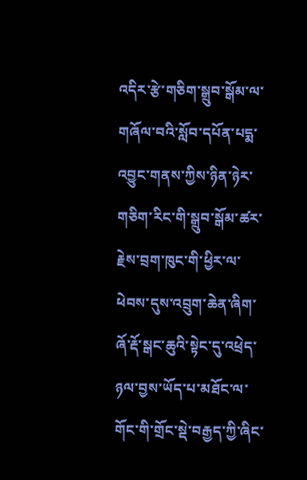འདིར་རྩེ་གཅིག་སྒྲུབ་སྒོམ་ལ་གཞོལ་བའི་སློབ་དཔོན་པདྨ་འབྱུང་གནས་ཀྱིས་ཉིན་ཉེར་གཅིག་རིང་གི་སྒྲུབ་སྒོམ་ཚར་རྗེས་བྲག་ཁུང་གི་ཕྱིར་ལ་ཕེབས་དུས་འབྲུག་ཆེན་ཞིག་ཞོ་རྡོ་སྒང་ཆུའི་སྟེང་དུ་འཕྲེད་ཉལ་བྱས་ཡོད་པ་མཐོང་ལ་གོང་གི་གྲོང་སྡེ་བརྒྱད་ཀྱི་ཞིང་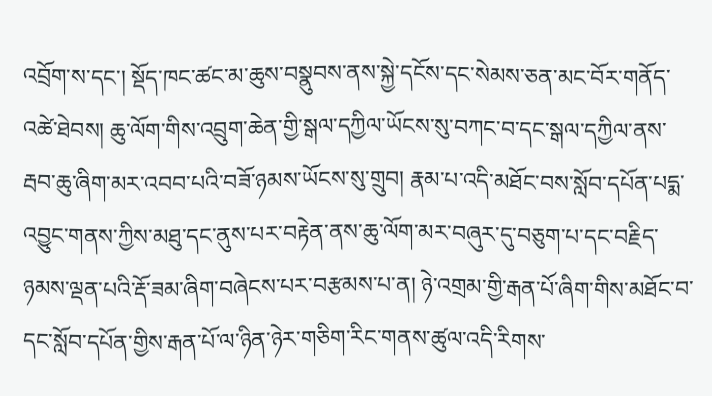འབྲོག་ས་དང་། སྡོད་ཁང་ཚང་མ་ཆུས་བསྣུབས་ནས་སྐྱེ་དངོས་དང་སེམས་ཅན་མང་བོར་གནོད་འཚེ་ཐེབས། ཆུ་ལོག་གིས་འབྲུག་ཆེན་གྱི་སྒལ་དཀྱིལ་ཡོངས་སུ་བཀང་བ་དང་སྒལ་དཀྱིལ་ནས་རྦབ་ཆུ་ཞིག་མར་འབབ་པའི་བཟོ་ཉམས་ཡོངས་སུ་གྲུབ། རྣམ་པ་འདི་མཐོང་བས་སློབ་དཔོན་པདྨ་འབྱུང་གནས་ཀྱིས་མཐུ་དང་ནུས་པར་བརྟེན་ནས་ཆུ་ལོག་མར་བཞུར་དུ་བཅུག་པ་དང་བརྗིད་ཉམས་ལྡན་པའི་རྡོ་ཟམ་ཞིག་བཞེངས་པར་བརྩམས་པ་ན། ཉེ་འགྲམ་གྱི་རྒན་པོ་ཞིག་གིས་མཐོང་བ་དང་སློབ་དཔོན་གྱིས་རྒན་པོ་ལ་ཉིན་ཉེར་གཅིག་རིང་གནས་ཚུལ་འདི་རིགས་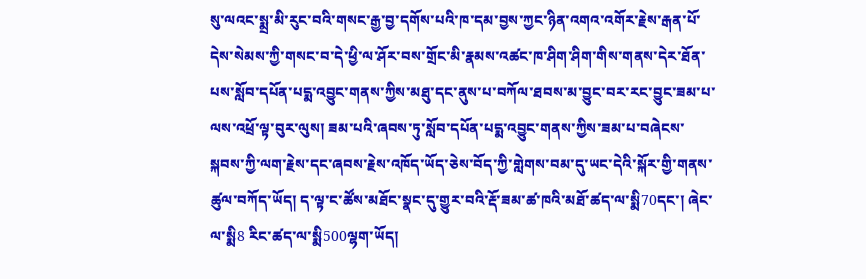སུ་ལའང་སྨྲ་མི་རུང་བའི་གསང་རྒྱ་བྱ་དགོས་པའི་ཁ་དམ་བྱས་ཀྱང་ཉིན་འགའ་འགོར་རྗེས་རྒན་པོ་དེས་སེམས་ཀྱི་གསང་བ་དེ་ཕྱི་ལ་ཤོར་བས་གྲོང་མི་རྣམས་འཚང་ཁ་ཤིག་ཤིག་གིས་གནས་དེར་ཐོན་པས་སློབ་དཔོན་པདྨ་འབྱུང་གནས་ཀྱིས་མཐུ་དང་ནུས་པ་བཀོལ་ཐབས་མ་བྱུང་བར་རང་བྱུང་ཟམ་པ་ལས་འཕྲོ་ལྟ་བུར་ལུས། ཟམ་པའི་ཞབས་ཏུ་སློབ་དཔོན་པདྨ་འབྱུང་གནས་ཀྱིས་ཟམ་པ་བཞེངས་སྐབས་ཀྱི་ལག་རྗེས་དང་ཞབས་རྗེས་འཁོད་ཡོད་ཅེས་བོད་ཀྱི་གླེགས་བམ་དུ་ཡང་དེའི་སྐོར་གྱི་གནས་ཚུལ་བཀོད་ཡོད། ད་ལྟ་ང་ཚོས་མཐོང་སྣང་དུ་གྱུར་བའི་རྡོ་ཟམ་ཚ་ཁའི་མཐོ་ཚད་ལ་སྨི70དང་། ཞེང་ལ་སྨི8 རིང་ཚད་ལ་སྨི500ལྷག་ཡོད།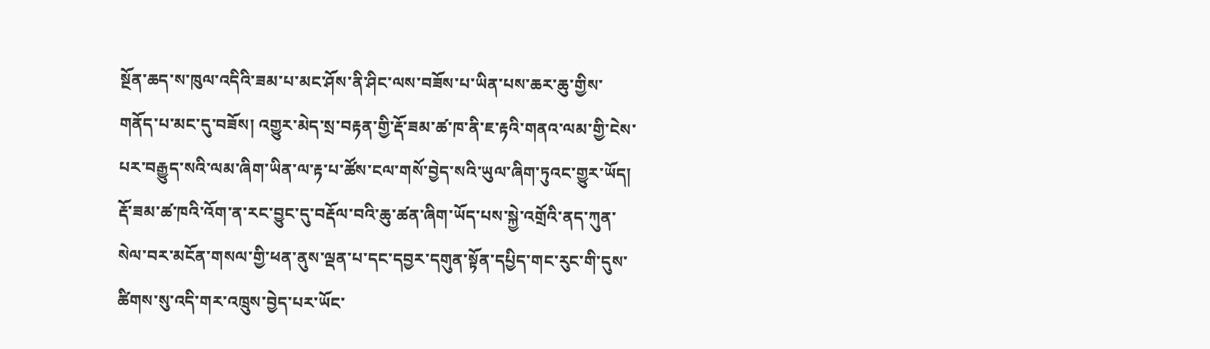སྔོན་ཆད་ས་ཁུལ་འདིའི་ཟམ་པ་མང་ཤོས་ནི་ཤིང་ལས་བཟོས་པ་ཡིན་པས་ཆར་ཆུ་གྱིས་གནོད་པ་མང་དུ་བཟོས། འགྱུར་མེད་སྲ་བརྟན་གྱི་རྡོ་ཟམ་ཚ་ཁ་ནི་ཇ་རྟའི་གནའ་ལམ་གྱི་ངེས་པར་བརྒྱུད་སའི་ལམ་ཞིག་ཡིན་ལ་རྟ་པ་ཚོས་ངལ་གསོ་བྱེད་སའི་ཡུལ་ཞིག་ཏུའང་གྱུར་ཡོད། རྡོ་ཟམ་ཚ་ཁའི་འོག་ན་རང་བྱུང་དུ་བརྡོལ་བའི་ཆུ་ཚན་ཞིག་ཡོད་པས་སྐྱེ་འགྲོའི་ནད་ཀུན་སེལ་བར་མངོན་གསལ་གྱི་ཕན་ནུས་ལྡན་པ་དང་དབྱར་དགུན་སྟོན་དཔྱིད་གང་རུང་གི་དུས་ཚིགས་སུ་འདི་གར་འཁྲུས་བྱེད་པར་ཡོང་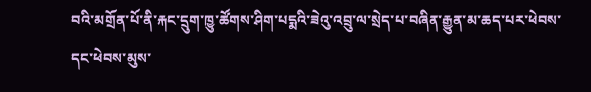བའི་མགྲོན་པོ་ནི་རྐང་དྲུག་ཁྱུ་ཚོགས་ཤིག་པདྨའི་ཟེའུ་འབྲུ་ལ་སྲེད་པ་བཞིན་རྒྱུན་མ་ཆད་པར་ཕེབས་དང་ཕེབས་མུས་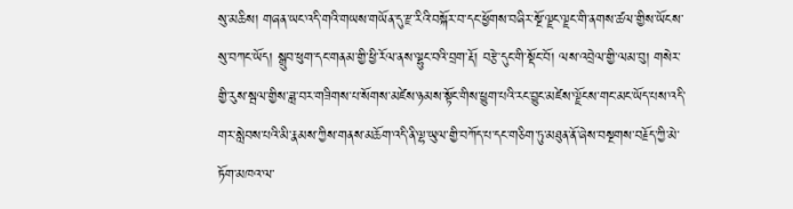སུ་མཆིས། གཞན་ཡང་འདི་གའི་གཡས་གཡོན་དུ་རྫ་རིའི་བསྐོར་བ་དང་ཕྱོགས་བཞིར་སྔོ་ལྗང་ལྗང་གི་ནགས་ཚལ་གྱིས་ཡོངས་སུ་བཀང་ཡོད། སྒྲུབ་ཕུག་དང་གནམ་གྱི་ཕྱི་རོལ་ནས་ལྷུང་བའི་བྲག་རྡོ། བརྩེ་དུང་གི་སྡོང་བོ། ལས་འབྲེལ་གྱི་ལམ་བུ། གསེར་གྱི་རུས་སྦལ་གྱིས་ཟླ་བར་གཟིགས་པ་སོགས་མཛེས་ཉམས་སྟོང་གིས་ཕྱུག་པའི་རང་བྱུང་མཛེས་ལྗོངས་གང་མང་ཡོད་པས་འདི་གར་སླེབས་པའི་མི་རྣམས་ཀྱིས་གནས་མཆོག་འདི་ནི་ལྷ་ཡུལ་གྱི་བཀོད་པ་དང་གཅིག་ཏུ་མཐུན་ནོ་ཞེས་བསྔགས་བརྗོད་ཀྱི་མེ་ཏོག་མཁའ་ལ་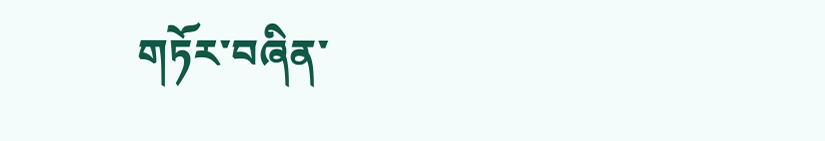གཏོར་བཞིན་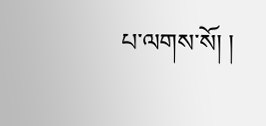པ་ལགས་སོ། །